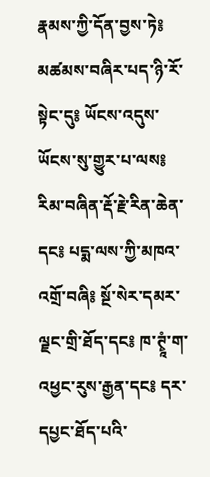རྣམས་ཀྱི་དོན་བྱས་ཏེ༔ མཚམས་བཞིར་པད་ཉི་རོ་སྟེང་དུ༔ ཡོངས་འདུས་ཡོངས་སུ་གྱུར་པ་ལས༔ རིམ་བཞིན་རྡོ་རྗེ་རིན་ཆེན་དང༔ པདྨ་ལས་ཀྱི་མཁའ་འགྲོ་བཞི༔ སྔོ་སེར་དམར་ལྗང་གྲི་ཐོད་དང༔ ཁ་ཊྭཱཾ་ག་འཕྱང་རུས་རྒྱན་དང༔ དར་དཔྱང་ཐོད་པའི་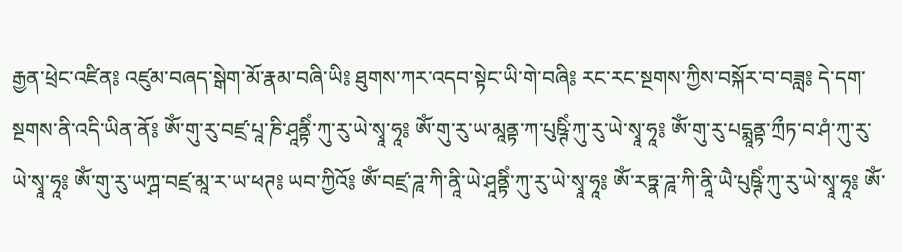རྒྱན་ཕྲེང་འཛིན༔ འཛུམ་བཞད་སྒེག་མོ་རྣམ་བཞི་ཡི༔ ཐུགས་ཀར་འདབ་སྟེང་ཡི་གེ་བཞི༔ རང་རང་སྔགས་ཀྱིས་བསྐོར་བ་བཟླ༔ དེ་དག་སྔགས་ནི་འདི་ཡིན་ནོ༔ ཨོཾ་གུ་རུ་བཛྲ་པཱ་ཎི་ཤཱནྟིཾ་ཀུ་རུ་ཡེ་སྭཱ་ཧཱ༔ ཨོཾ་གུ་རུ་ཡ་མཱནྟ་ཀ་པུཥྚིཾ་ཀུ་རུ་ཡེ་སྭཱ་ཧཱ༔ ཨོཾ་གུ་རུ་པདྨཱནྟ་ཀྲྀཏ་བ་ཤཾ་ཀུ་རུ་ཡེ་སྭཱ་ཧཱ༔ ཨོཾ་གུ་རུ་ཡཀྴ་བཛྲ་མཱ་ར་ཡ་ཕཊ༔ ཡབ་ཀྱིའོ༔ ཨོཾ་བཛྲ་ཌཱ་ཀི་ནཱི་ཡེ་ཤཱནྟིཾ་ཀུ་རུ་ཡེ་སྭཱ་ཧཱ༔ ཨོཾ་རཏྣ་ཌཱ་ཀི་ནཱི་ཡཻ་པུཥྚིཾ་ཀུ་རུ་ཡེ་སྭཱ་ཧཱ༔ ཨོཾ་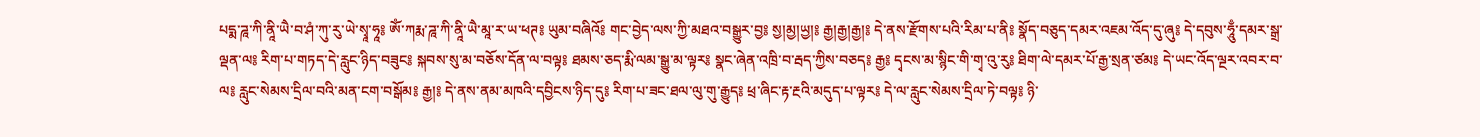པདྨ་ཌཱ་ཀི་ནཱི་ཡཻ་བ་ཤཾ་ཀུ་རུ་ཡེ་སྭཱ་ཧཱ༔ ཨོཾ་ཀརྨ་ཌཱ་ཀི་ནཱི་ཡཻ་མཱ་ར་ཡ་ཕཊ༔ ཡུམ་བཞིའོ༔ གང་བྱེད་ལས་ཀྱི་མཐའ་བསྒྱུར་བྱ༔ སྱ།མྱ།ཡྱ།༔ རྒྱ།རྒྱ།རྒྱ།༔ དེ་ནས་རྫོགས་པའི་རིམ་པ་ནི༔ སྣོད་བཅུད་དམར་འཇམ་འོད་དུ་ཞུ༔ དེ་དབུས་ཧཱུྃ་དམར་སྒྲ་ལྡན་ལ༔ རིག་པ་གཏད་དེ་རླུང་ཉིད་བཟུང༔ སྐབས་སུ་མ་བཅོས་དོན་ལ་བལྟ༔ ཐམས་ཅད་རྨི་ལམ་སྒྱུ་མ་ལྟར༔ སྣང་ཞེན་འཁྲི་བ་རྦད་ཀྱིས་བཅད༔ རྒྱ༔ དྭངས་མ་སྙིང་གི་གྭ་འུ་རུ༔ ཐིག་ལེ་དམར་པོ་རྒྱ་སྲན་ཙམ༔ དེ་ཡང་འོད་ལྔར་འབར་བ་ལ༔ རླུང་སེམས་དྲིལ་བའི་མན་ངག་བསྒོམ༔ རྒྱ།༔ དེ་ནས་ནམ་མཁའི་དབྱིངས་ཉིད་དུ༔ རིག་པ་ཟང་ཐལ་ལུ་གུ་རྒྱུད༔ ཕྲ་ཞིང་རྟ་རྔའི་མདུད་པ་ལྟར༔ དེ་ལ་རླུང་སེམས་དྲིལ་ཏེ་བལྟ༔ ཉི་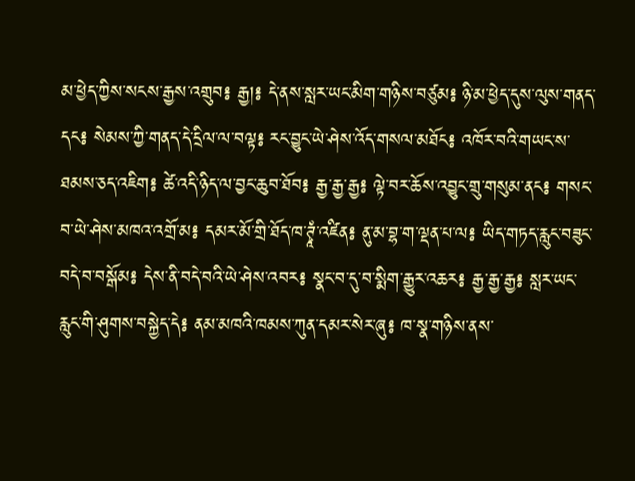མ་ཕྱེད་ཀྱིས་སངས་རྒྱས་འགྲུབ༔ རྒྱ།༔ དེ་ནས་སླར་ཡང་མིག་གཉིས་བཙུམ༔ ཉི་མ་ཕྱེད་དུས་ལུས་གནད་དང༔ སེམས་ཀྱི་གནད་དེ་དྲིལ་ལ་བལྟ༔ རང་བྱུང་ཡེ་ཤེས་འོད་གསལ་མཐོང༔ འཁོར་བའི་གཡང་ས་ཐམས་ཅད་འཇིག༔ ཚེ་འདི་ཉིད་ལ་བྱང་ཆུབ་ཐོབ༔ རྒྱ་རྒྱ་རྒྱ༔ ལྟེ་བར་ཆོས་འབྱུང་གྲུ་གསུམ་ནང༔ གསང་བ་ཡེ་ཤེས་མཁའ་འགྲོ་མ༔ དམར་མོ་གྲི་ཐོད་ཁ་ཊྭཱཾ་འཛིན༔ ནུ་མ་བྷ་ག་ལྡན་པ་ལ༔ ཡིད་གཏད་རླུང་བཟུང་བདེ་བ་བསྒོམ༔ དེས་ནི་བདེ་བའི་ཡེ་ཤེས་འབར༔ སྣང་བ་དུ་བ་སྨིག་རྒྱུར་འཆར༔ རྒྱ་རྒྱ་རྒྱ༔ སླར་ཡང་རླུང་གི་ཤུགས་བསྐྱེད་དེ༔ ནམ་མཁའི་ཁམས་ཀུན་དམར་སེར་ཞུ༔ ཁ་སྣ་གཉིས་ནས་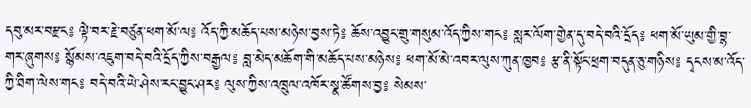དབུ་མར་བརྫང༔ ལྟེ་བར་རྗེ་བཙུན་ཕག་མོ་ལ༔ འོད་ཀྱི་མཆོད་པས་མཉེས་བྱས་ཏེ༔ ཆོས་འབྱུང་གྲུ་གསུམ་འོད་ཀྱིས་གང༔ སླར་ལོག་གྱེན་དུ་བདེ་བའི་དྲོད༔ ཕག་མོ་ཡུམ་གྱི་བྷ་གར་ཞུགས༔ སྙོམས་འཇུག་བདེ་བའི་དྲོད་ཀྱིས་བརྒྱལ༔ བླ་མེད་མཆོག་གི་མཆོད་པས་མཉེས༔ ཕག་མོ་མེ་འབར་ལུས་ཀུན་ཁྱབ༔ རྩ་ནི་སྟོང་ཕྲག་བདུན་ཅུ་གཉིས༔ དྭངས་མ་འོད་ཀྱི་ཐིག་ལེས་གང༔ བདེ་བའི་ཡེ་ཤེས་རང་བྱུང་ཤར༔ ལུས་ཀྱིས་འཁྲུལ་འཁོར་སྣ་ཚོགས་བྱ༔ སེམས་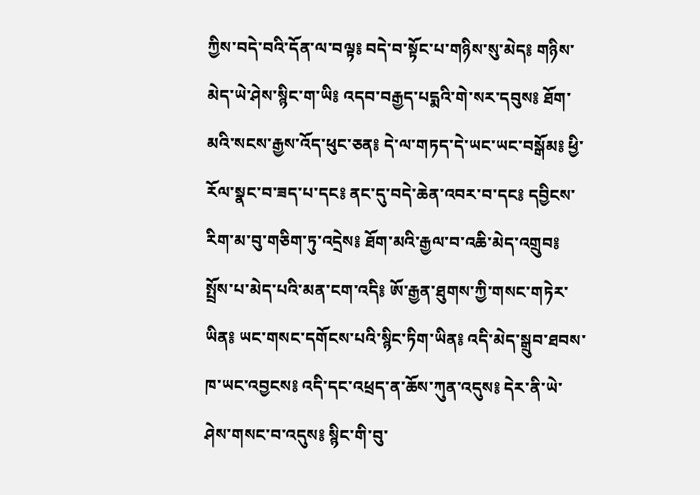ཀྱིས་བདེ་བའི་དོན་ལ་བལྟ༔ བདེ་བ་སྟོང་པ་གཉིས་སུ་མེད༔ གཉིས་མེད་ཡེ་ཤེས་སྙིང་ག་ཡི༔ འདབ་བརྒྱད་པདྨའི་གེ་སར་དབུས༔ ཐོག་མའི་སངས་རྒྱས་འོད་ཕུང་ཅན༔ དེ་ལ་གཏད་དེ་ཡང་ཡང་བསྒོམ༔ ཕྱི་རོལ་སྣང་བ་ཟད་པ་དང༔ ནང་དུ་བདེ་ཆེན་འབར་བ་དང༔ དབྱིངས་རིག་མ་བུ་གཅིག་ཏུ་འདྲེས༔ ཐོག་མའི་རྒྱལ་བ་འཆི་མེད་འགྲུབ༔ སྤྲོས་པ་མེད་པའི་མན་ངག་འདི༔ ཨོ་རྒྱན་ཐུགས་ཀྱི་གསང་གཏེར་ཡིན༔ ཡང་གསང་དགོངས་པའི་སྙིང་ཏིག་ཡིན༔ འདི་མེད་སྒྲུབ་ཐབས་ཁ་ཡང་འབྱངས༔ འདི་དང་འཕྲད་ན་ཆོས་ཀུན་འདུས༔ དེར་ནི་ཡེ་ཤེས་གསང་བ་འདུས༔ སྙིང་གི་བུ་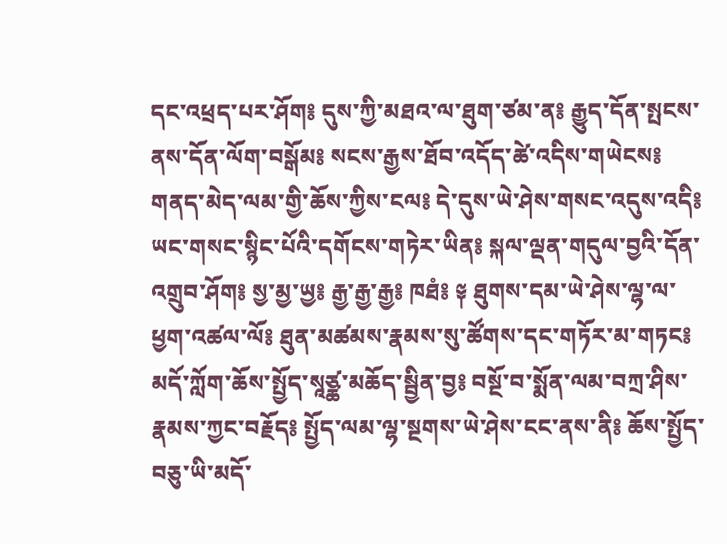དང་འཕྲད་པར་ཤོག༔ དུས་ཀྱི་མཐའ་ལ་ཐུག་ཙམ་ན༔ རྒྱུད་དོན་སྤངས་ནས་དོན་ལོག་བསྒོམ༔ སངས་རྒྱས་ཐོབ་འདོད་ཚེ་འདིས་གཡེངས༔ གནད་མེད་ལམ་གྱི་ཆོས་ཀྱིས་ངལ༔ དེ་དུས་ཡེ་ཤེས་གསང་འདུས་འདི༔ ཡང་གསང་སྙིང་པོའི་དགོངས་གཏེར་ཡིན༔ སྐལ་ལྡན་གདུལ་བྱའི་དོན་འགྲུབ་ཤོག༔ སྱ་མྱ་ཡྱ༔ རྒྱ་རྒྱ་རྒྱ༔ ཁཐཾ༔ ༈ ཐུགས་དམ་ཡེ་ཤེས་ལྷ་ལ་ཕྱག་འཚལ་ལོ༔ ཐུན་མཚམས་རྣམས་སུ་ཚོགས་དང་གཏོར་མ་གཏང༔ མདོ་ཀློག་ཆོས་སྤྱོད་སཱཙྪ་མཆོད་སྦྱིན་བྱ༔ བསྔོ་བ་སྨོན་ལམ་བཀྲ་ཤིས་རྣམས་ཀྱང་བརྗོད༔ སྤྱོད་ལམ་ལྷ་སྔགས་ཡེ་ཤེས་ངང་ནས་ནི༔ ཆོས་སྤྱོད་བཅུ་ཡི་མདོ་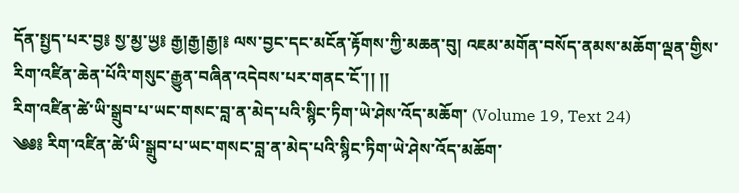དོན་སྤྱད་པར་བྱ༔ སྱ་མྱ་ཡྱ༔ རྒྱ།རྒྱ།རྒྱ།༔ ལས་བྱང་དང་མངོན་རྟོགས་ཀྱི་མཆན་བུ། འཇམ་མགོན་བསོད་ནམས་མཆོག་ལྡན་གྱིས་རིག་འཛིན་ཆེན་པོའི་གསུང་རྒྱུན་བཞིན་འདེབས་པར་གནང་ངོ་།། །།
རིག་འཛིན་ཚེ་ཡི་སྒྲུབ་པ་ཡང་གསང་བླ་ན་མེད་པའི་སྙིང་ཏིག་ཡེ་ཤེས་འོད་མཆོག་ (Volume 19, Text 24)
༄༅༔ རིག་འཛིན་ཚེ་ཡི་སྒྲུབ་པ་ཡང་གསང་བླ་ན་མེད་པའི་སྙིང་ཏིག་ཡེ་ཤེས་འོད་མཆོག་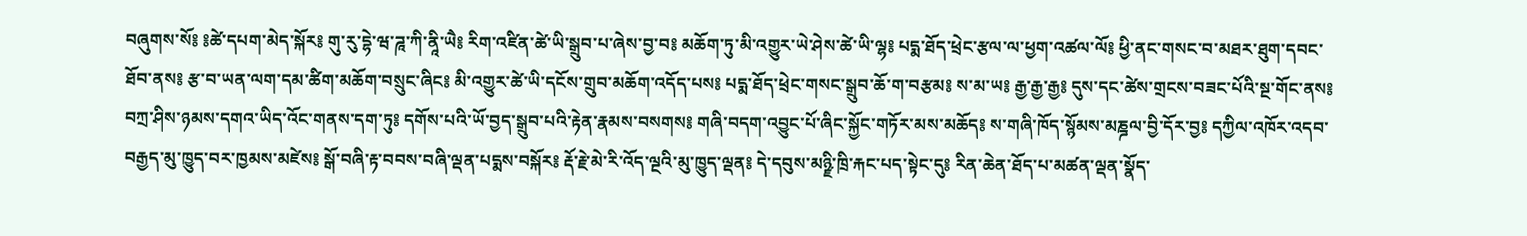བཞུགས་སོ༔ ༔ཚེ་དཔག་མེད་སྐོར༔ གུ་རུ་དྷེ་ཝ་ཌཱ་ཀི་ནཱི་ཡཻ༔ རིག་འཛིན་ཚེ་ཡི་སྒྲུབ་པ་ཞེས་བྱ་བ༔ མཆོག་ཏུ་མི་འགྱུར་ཡེ་ཤེས་ཚེ་ཡི་ལྷ༔ པདྨ་ཐོད་ཕྲེང་རྩལ་ལ་ཕྱག་འཚལ་ལོ༔ ཕྱི་ནང་གསང་བ་མཐར་ཐུག་དབང་ཐོབ་ནས༔ རྩ་བ་ཡན་ལག་དམ་ཚིག་མཆོག་བསྲུང་ཞིང༔ མི་འགྱུར་ཚེ་ཡི་དངོས་གྲུབ་མཆོག་འདོད་པས༔ པདྨ་ཐོད་ཕྲེང་གསང་སྒྲུབ་ཆོ་ག་བརྩམ༔ ས་མ་ཡ༔ རྒྱ་རྒྱ་རྒྱ༔ དུས་དང་ཚེས་གྲངས་བཟང་པོའི་སྔ་གོང་ནས༔ བཀྲ་ཤིས་ཉམས་དགའ་ཡིད་འོང་གནས་དག་ཏུ༔ དགོས་པའི་ཡོ་བྱད་སྒྲུབ་པའི་རྟེན་རྣམས་བསགས༔ གཞི་བདག་འབྱུང་པོ་ཞིང་སྐྱོང་གཏོར་མས་མཆོད༔ ས་གཞི་ཁོད་སྙོམས་མཎྜལ་བྱི་དོར་བྱ༔ དཀྱིལ་འཁོར་འདབ་བརྒྱད་མུ་ཁྱུད་བར་ཁྱམས་མཛེས༔ སྒོ་བཞི་རྟ་བབས་བཞི་ལྡན་པདྨས་བསྐོར༔ རྡོ་རྗེ་མེ་རི་འོད་ལྔའི་མུ་ཁྱུད་ལྡན༔ དེ་དབུས་མཉྫི་ཁྲི་རྐང་པད་སྟེང་དུ༔ རིན་ཆེན་ཐོད་པ་མཚན་ལྡན་སྣོད་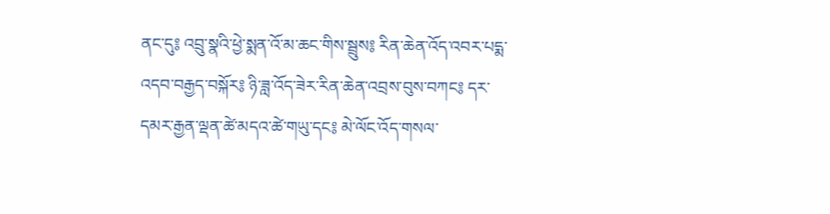ནང་དུ༔ འབྲུ་སྣའི་ཕྱེ་སྨན་འོ་མ་ཆང་གིས་སྦྲུས༔ རིན་ཆེན་འོད་འབར་པདྨ་འདབ་བརྒྱད་བསྐོར༔ ཉི་ཟླ་འོད་ཟེར་རིན་ཆེན་འབྲས་བུས་བཀང༔ དར་དམར་རྒྱན་ལྡན་ཚེ་མདའ་ཚེ་གཡུ་དང༔ མེ་ལོང་འོད་གསལ་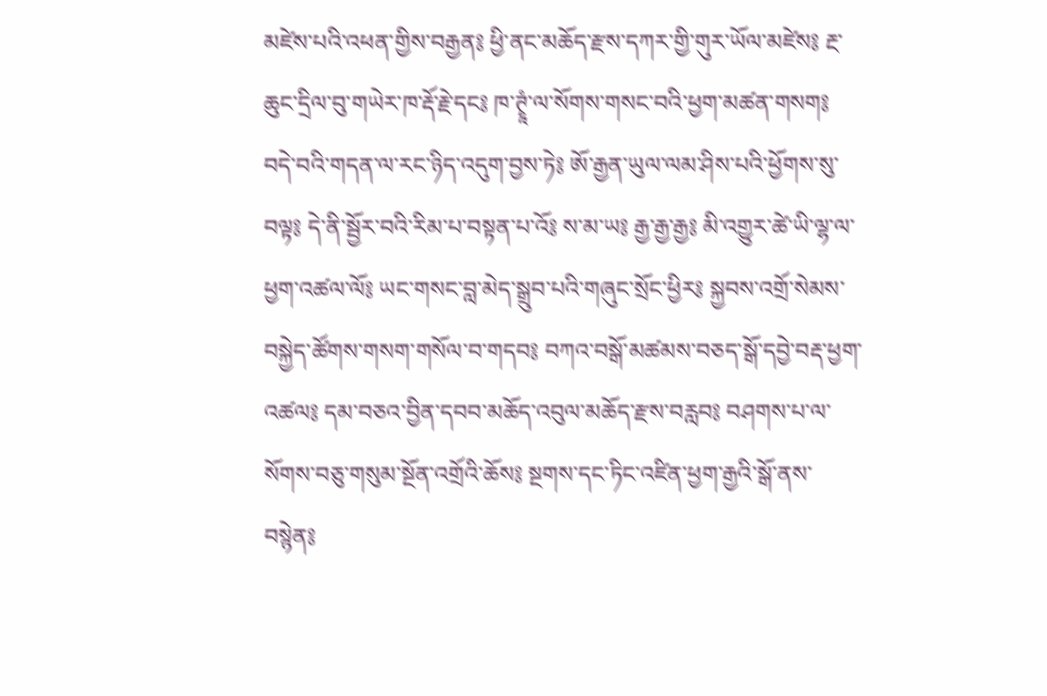མཛེས་པའི་འཕན་གྱིས་བརྒྱན༔ ཕྱི་ནང་མཆོད་རྫས་དཀར་གྱི་གུར་ཡོལ་མཛེས༔ རྔ་ཆུང་དྲིལ་བུ་གཡེར་ཁ་རྡོ་རྗེ་དང༔ ཁ་ཊྭཱཾ་ལ་སོགས་གསང་བའི་ཕྱག་མཚན་གསག༔ བདེ་བའི་གདན་ལ་རང་ཉིད་འདུག་བྱས་ཏེ༔ ཨོ་རྒྱན་ཡུལ་ལམ་ཤིས་པའི་ཕྱོགས་སུ་བལྟ༔ དེ་ནི་སྦྱོར་བའི་རིམ་པ་བསྟན་པ་འོ༔ ས་མ་ཡ༔ རྒྱ་རྒྱ་རྒྱ༔ མི་འགྱུར་ཚེ་ཡི་ལྷ་ལ་ཕྱག་འཚལ་ལོ༔ ཡང་གསང་བླ་མེད་སྒྲུབ་པའི་གཞུང་སྲོང་ཕྱིར༔ སྐྱབས་འགྲོ་སེམས་བསྐྱེད་ཚོགས་གསག་གསོལ་བ་གདབ༔ བཀའ་བསྒོ་མཚམས་བཅད་སྒོ་དབྱེ་བརྡ་ཕྱག་འཚལ༔ དམ་བཅའ་བྱིན་དབབ་མཆོད་འབུལ་མཆོད་རྫས་བརླབ༔ བཤགས་པ་ལ་སོགས་བཅུ་གསུམ་སྔོན་འགྲོའི་ཆོས༔ སྔགས་དང་ཏིང་འཛིན་ཕྱག་རྒྱའི་སྒོ་ནས་བསྙེན༔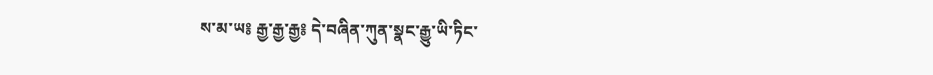ས་མ་ཡ༔ རྒྱ་རྒྱ་རྒྱ༔ དེ་བཞིན་ཀུན་སྣང་རྒྱུ་ཡི་ཏིང་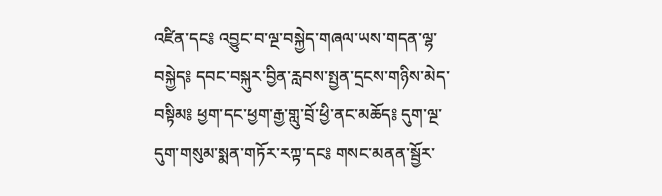འཛིན་དང༔ འབྱུང་བ་ལྔ་བསྐྱེད་གཞལ་ཡས་གདན་ལྷ་བསྐྱེད༔ དབང་བསྐུར་བྱིན་རླབས་སྤྱན་དྲངས་གཉིས་མེད་བསྟིམ༔ ཕྱག་དང་ཕྱག་རྒྱ་གླུ་བྲོ་ཕྱི་ནང་མཆོད༔ དུག་ལྔ་དུག་གསུམ་སྨན་གཏོར་རཀྟ་དང༔ གསང་མནན་སྦྱོར་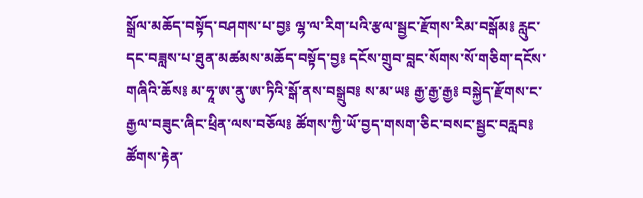སྒྲོལ་མཆོད་བསྟོད་བཤགས་པ་བྱ༔ ལྷ་ལ་རིག་པའི་རྩལ་སྦྱང་རྫོགས་རིམ་བསྒོམ༔ རླུང་དང་བཟླས་པ་ཐུན་མཚམས་མཆོད་བསྟོད་བྱ༔ དངོས་གྲུབ་བླང་སོགས་སོ་གཅིག་དངོས་གཞིའི་ཆོས༔ མ་ཧཱ་ཨ་ནུ་ཨ་ཏིའི་སྒོ་ནས་བསྒྲུབ༔ ས་མ་ཡ༔ རྒྱ་རྒྱ་རྒྱ༔ བསྐྱེད་རྫོགས་ང་རྒྱལ་བཟུང་ཞིང་ཕྲིན་ལས་བཅོལ༔ ཚོགས་ཀྱི་ཡོ་བྱད་གསག་ཅིང་བསང་སྦྱང་བརླབ༔ ཚོགས་རྟེན་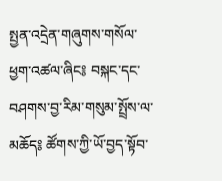སྤྱན་འདྲེན་གཞུགས་གསོལ་ཕྱག་འཚལ་ཞིང༔ བསྐང་དང་བཤགས་བྱ་རིམ་གསུམ་སྤྲོས་ལ་མཆོད༔ ཚོགས་ཀྱི་ཡོ་བྱད་སྟོབ་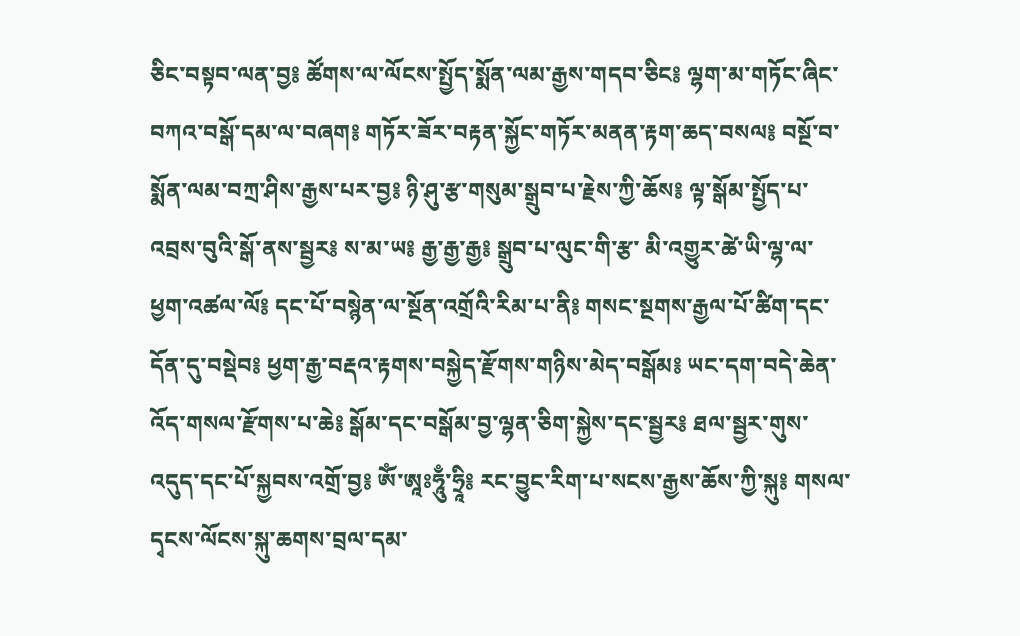ཅིང་བསྟབ་ལན་བྱ༔ ཚོགས་ལ་ལོངས་སྤྱོད་སྨོན་ལམ་རྒྱས་གདབ་ཅིང༔ ལྷག་མ་གཏོང་ཞིང་བཀའ་བསྒོ་དམ་ལ་བཞག༔ གཏོར་ཟོར་བརྟན་སྐྱོང་གཏོར་མནན་རྟག་ཆད་བསལ༔ བསྔོ་བ་སྨོན་ལམ་བཀྲ་ཤིས་རྒྱས་པར་བྱ༔ ཉི་ཤུ་རྩ་གསུམ་སྒྲུབ་པ་རྗེས་ཀྱི་ཆོས༔ ལྟ་སྒོམ་སྤྱོད་པ་འབྲས་བུའི་སྒོ་ནས་སྦྱར༔ ས་མ་ཡ༔ རྒྱ་རྒྱ་རྒྱ༔ སྒྲུབ་པ་ལུང་གི་རྩ་ མི་འགྱུར་ཚེ་ཡི་ལྷ་ལ་ཕྱག་འཚལ་ལོ༔ དང་པོ་བསྙེན་ལ་སྔོན་འགྲོའི་རིམ་པ་ནི༔ གསང་སྔགས་རྒྱལ་པོ་ཚིག་དང་དོན་དུ་བསྡེབ༔ ཕྱག་རྒྱ་བརྡའ་རྟགས་བསྐྱེད་རྫོགས་གཉིས་མེད་བསྒོམ༔ ཡང་དག་བདེ་ཆེན་འོད་གསལ་རྫོགས་པ་ཆེ༔ སྒོམ་དང་བསྒོམ་བྱ་ལྷན་ཅིག་སྐྱེས་དང་སྦྱར༔ ཐལ་སྦྱར་གུས་འདུད་དང་པོ་སྐྱབས་འགྲོ་བྱ༔ ཨོཾ་ཨཱཿཧཱུྃ་ཧྲཱི༔ རང་བྱུང་རིག་པ་སངས་རྒྱས་ཆོས་ཀྱི་སྐུ༔ གསལ་དྭངས་ལོངས་སྐུ་ཆགས་བྲལ་དམ་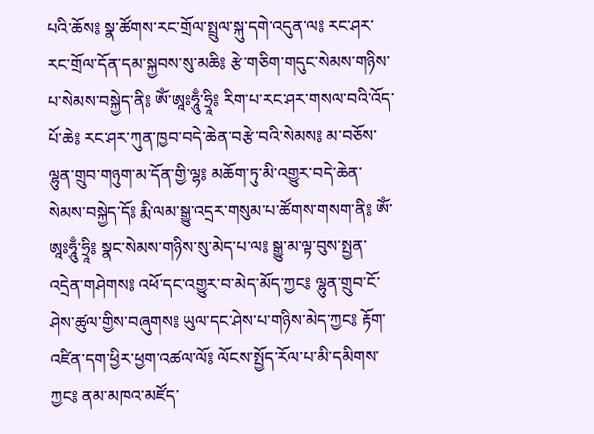པའི་ཆོས༔ སྣ་ཚོགས་རང་གྲོལ་སྤྲུལ་སྐུ་དགེ་འདུན་ལ༔ རང་ཤར་རང་གྲོལ་དོན་དམ་སྐྱབས་སུ་མཆི༔ རྩེ་གཅིག་གདུང་སེམས་གཉིས་པ་སེམས་བསྐྱེད་ནི༔ ཨོཾ་ཨཱཿཧཱུྃ་ཧྲཱི༔ རིག་པ་རང་ཤར་གསལ་བའི་འོད་པོ་ཆེ༔ རང་ཤར་ཀུན་ཁྱབ་བདེ་ཆེན་བརྩེ་བའི་སེམས༔ མ་བཅོས་ལྷུན་གྲུབ་གཉུག་མ་དོན་གྱི་ལྷ༔ མཆོག་ཏུ་མི་འགྱུར་བདེ་ཆེན་སེམས་བསྐྱེད་དོ༔ རྨི་ལམ་སྒྱུ་འདྲར་གསུམ་པ་ཚོགས་གསག་ནི༔ ཨོཾ་ཨཱཿཧཱུྃ་ཧྲཱི༔ སྣང་སེམས་གཉིས་སུ་མེད་པ་ལ༔ སྒྱུ་མ་ལྟ་བུས་སྤྱན་འདྲེན་གཤེགས༔ འཕོ་དང་འགྱུར་བ་མེད་མོད་ཀྱང༔ ལྷུན་གྲུབ་ངོ་ཤེས་ཚུལ་གྱིས་བཞུགས༔ ཡུལ་དང་ཤེས་པ་གཉིས་མེད་ཀྱང༔ རྟོག་འཛིན་དག་ཕྱིར་ཕྱག་འཚལ་ལོ༔ ལོངས་སྤྱོད་རོལ་པ་མི་དམིགས་ཀྱང༔ ནམ་མཁའ་མཛོད་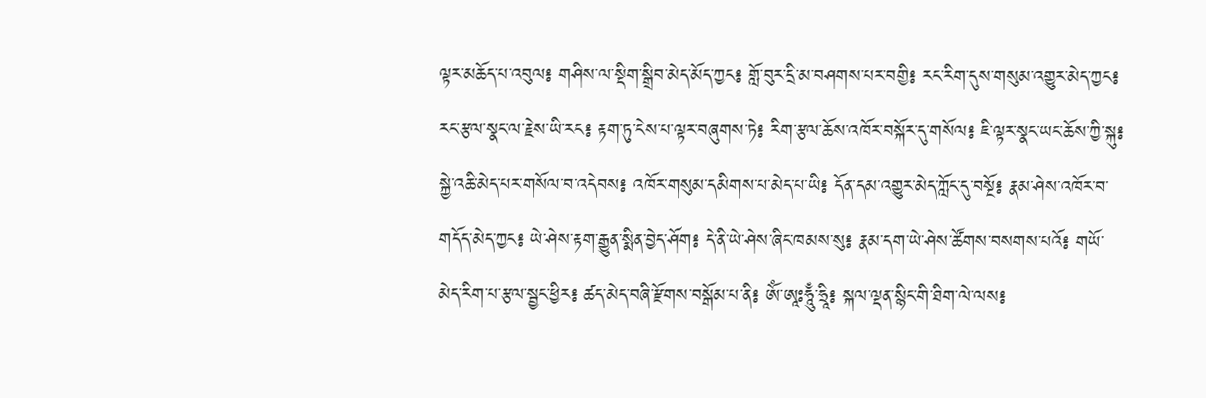ལྟར་མཆོད་པ་འབུལ༔ གཤིས་ལ་སྡིག་སྒྲིབ་མེད་མོད་ཀྱང༔ གློ་བུར་དྲི་མ་བཤགས་པར་བགྱི༔ རང་རིག་དུས་གསུམ་འགྱུར་མེད་ཀྱང༔ རང་རྩལ་སྣང་ལ་རྗེས་ཡི་རང༔ རྟག་ཏུ་ངེས་པ་ལྟར་བཞུགས་ཏེ༔ རིག་རྩལ་ཆོས་འཁོར་བསྐོར་དུ་གསོལ༔ ཇི་ལྟར་སྣང་ཡང་ཆོས་ཀྱི་སྐུ༔ སྐྱེ་འཆི་མེད་པར་གསོལ་བ་འདེབས༔ འཁོར་གསུམ་དམིགས་པ་མེད་པ་ཡི༔ དོན་དམ་འགྱུར་མེད་ཀློང་དུ་བསྔོ༔ རྣམ་ཤེས་འཁོར་བ་གདོད་མེད་ཀྱང༔ ཡེ་ཤེས་རྟག་རྒྱུན་སྨིན་བྱེད་ཤོག༔ དེ་ནི་ཡེ་ཤེས་ཞིང་ཁམས་སུ༔ རྣམ་དག་ཡེ་ཤེས་ཚོགས་བསགས་པའོ༔ གཡོ་མེད་རིག་པ་རྩལ་སྦྱང་ཕྱིར༔ ཚད་མེད་བཞི་རྫོགས་བསྒོམ་པ་ནི༔ ཨོཾ་ཨཱཿཧཱུྃ་ཧྲཱི༔ སྐལ་ལྡན་སྙིང་གི་ཐིག་ལེ་ལས༔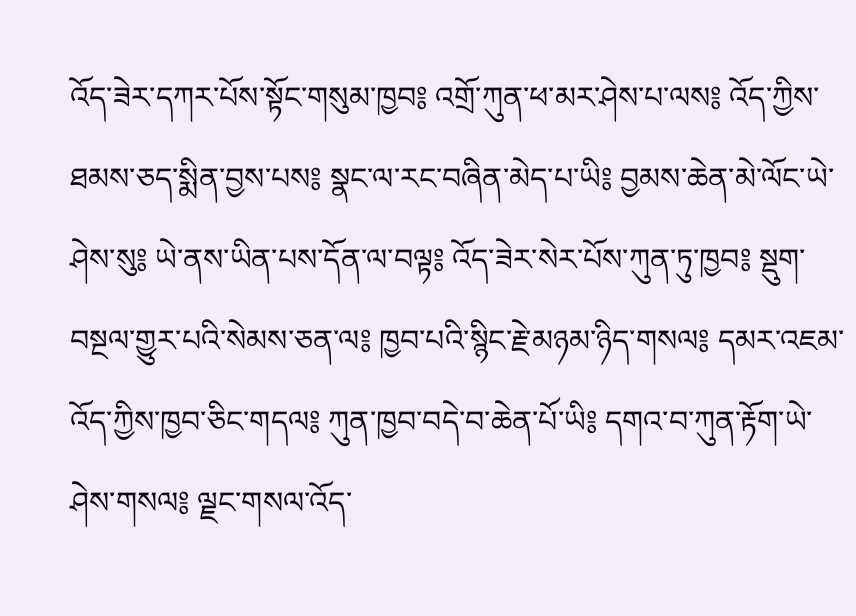འོད་ཟེར་དཀར་པོས་སྟོང་གསུམ་ཁྱབ༔ འགྲོ་ཀུན་ཕ་མར་ཤེས་པ་ལས༔ འོད་ཀྱིས་ཐམས་ཅད་སྨིན་བྱས་པས༔ སྣང་ལ་རང་བཞིན་མེད་པ་ཡི༔ བྱམས་ཆེན་མེ་ལོང་ཡེ་ཤེས་སུ༔ ཡེ་ནས་ཡིན་པས་དོན་ལ་བལྟ༔ འོད་ཟེར་སེར་པོས་ཀུན་ཏུ་ཁྱབ༔ སྡུག་བསྔལ་གྱུར་པའི་སེམས་ཅན་ལ༔ ཁྱབ་པའི་སྙིང་རྗེ་མཉམ་ཉིད་གསལ༔ དམར་འཇམ་འོད་ཀྱིས་ཁྱབ་ཅིང་གདལ༔ ཀུན་ཁྱབ་བདེ་བ་ཆེན་པོ་ཡི༔ དགའ་བ་ཀུན་རྟོག་ཡེ་ཤེས་གསལ༔ ལྗང་གསལ་འོད་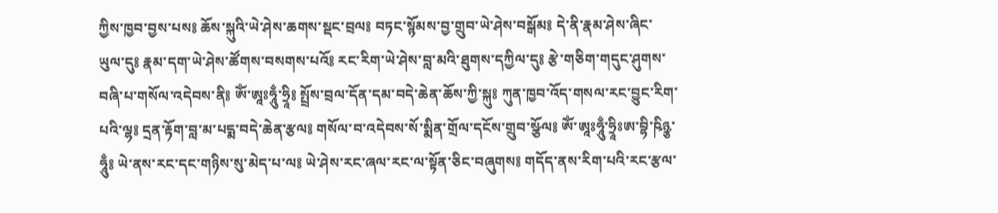ཀྱིས་ཁྱབ་བྱས་པས༔ ཆོས་སྐུའི་ཡེ་ཤེས་ཆགས་སྡང་བྲལ༔ བཏང་སྙོམས་བྱ་གྲུབ་ཡེ་ཤེས་བསྒོམ༔ དེ་ནི་རྣམ་ཤེས་ཞིང་ཡུལ་དུ༔ རྣམ་དག་ཡེ་ཤེས་ཚོགས་བསགས་པའོ༔ རང་རིག་ཡེ་ཤེས་བླ་མའི་ཐུགས་དཀྱིལ་དུ༔ རྩེ་གཅིག་གདུང་ཤུགས་བཞི་པ་གསོལ་འདེབས་ནི༔ ཨོཾ་ཨཱཿཧཱུྃ་ཧྲཱི༔ སྤྲོས་བྲལ་དོན་དམ་བདེ་ཆེན་ཆོས་ཀྱི་སྐུ༔ ཀུན་ཁྱབ་འོད་གསལ་རང་བྱུང་རིག་པའི་ལྷ༔ དྲན་རྟོག་བླ་མ་པདྨ་བདེ་ཆེན་རྩལ༔ གསོལ་བ་འདེབས་སོ་སྨིན་གྲོལ་དངོས་གྲུབ་སྩོལ༔ ཨོཾ་ཨཱཿཧཱུྃ་ཧྲཱིཿཨ་བྷི་ཥིཉྩ་ཧཱུྃ༔ ཡེ་ནས་རང་དང་གཉིས་སུ་མེད་པ་ལ༔ ཡེ་ཤེས་རང་ཞལ་རང་ལ་སྟོན་ཅིང་བཞུགས༔ གདོད་ནས་རིག་པའི་རང་རྩལ་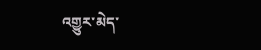འགྱུར་མེད་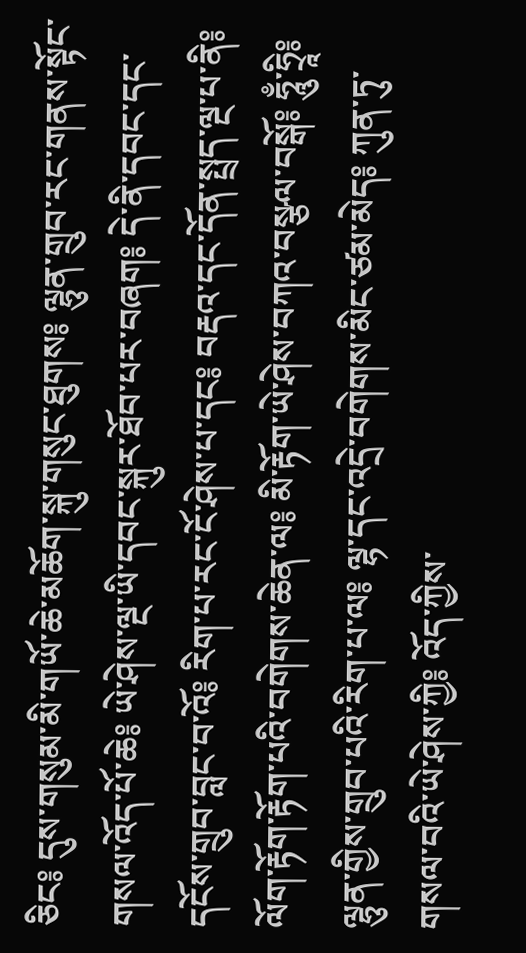ཅིང༔ དུས་གསུམ་མི་གཡོ་ཆེ་མཆོག་སྐུ་གསུང་ཐུགས༔ ལྷུན་གྲུབ་རང་གནས་སྟོང་གསལ་འོད་པོ་ཆེ༔ ཡེ་ཤེས་ལྔ་ཡི་དབང་སྐུར་ཐོབ་པར་བཞག༔ དེ་ནི་དབང་དང་དངོས་གྲུབ་བླང་བ་འོ༔ རིག་པ་རང་ངོ་ཤེས་པ་དང༔ བརྡའ་དང་དོན་སྤྲད་ལྔ་པ་ནི༔ ལོག་རྟོག་རྟོག་པའི་བགེགས་ཆེན་ལ༔ མི་རྟོག་ཡེ་ཤེས་བཀའ་བསྩལ་བསྒོ༔ ཧཱུྃ་ཧྲཱི༔ ལྷུན་གྱིས་གྲུབ་པའི་རིག་པ་ལ༔ ལྷ་དང་འདྲེ་བགེགས་མིང་ཙམ་མེད༔ ཀུན་ཏུ་གསལ་བའི་ཡེ་ཤེས་ཀྱི༔ འོད་ཀྱིས་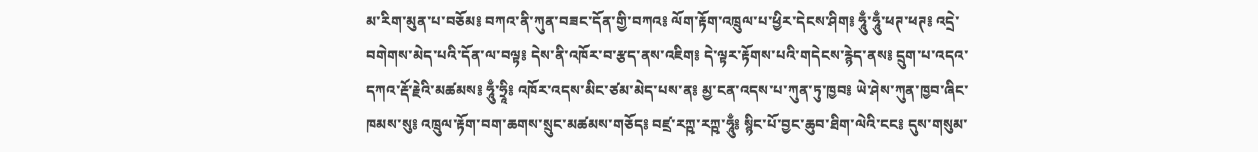མ་རིག་མུན་པ་བཅོམ༔ བཀའ་ནི་ཀུན་བཟང་དོན་གྱི་བཀའ༔ ལོག་རྟོག་འཁྲུལ་པ་ཕྱིར་དེངས་ཤིག༔ ཧཱུྃ་ཧཱུྃ་ཕཊ་ཕཊ༔ འདྲེ་བགེགས་མེད་པའི་དོན་ལ་བལྟ༔ དེས་ནི་འཁོར་བ་རྩད་ནས་འཇིག༔ དེ་ལྟར་རྟོགས་པའི་གདེངས་རྙེད་ནས༔ དྲུག་པ་འདའ་དཀའ་རྡོ་རྗེའི་མཚམས༔ ཧཱུྃ་ཧྲཱི༔ འཁོར་འདས་མིང་ཙམ་མེད་པས་ན༔ མྱ་ངན་འདས་པ་ཀུན་ཏུ་ཁྱབ༔ ཡེ་ཤེས་ཀུན་ཁྱབ་ཞིང་ཁམས་སུ༔ འཁྲུལ་རྟོག་བག་ཆགས་སྲུང་མཚམས་གཅོད༔ བཛྲ་རཀྵ་རཀྵ་ཧཱུྃ༔ སྙིང་པོ་བྱང་ཆུབ་ཐིག་ལེའི་ངང༔ དུས་གསུམ་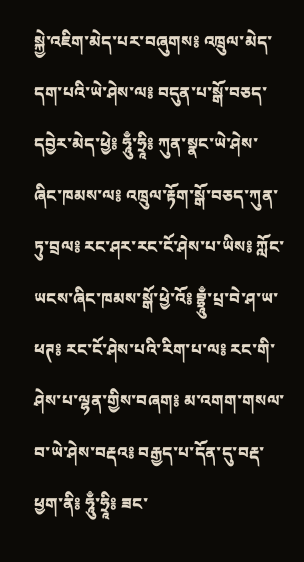སྐྱེ་འཇིག་མེད་པར་བཞུགས༔ འཁྲུལ་མེད་དག་པའི་ཡེ་ཤེས་ལ༔ བདུན་པ་སྒོ་བཅད་དབྱེར་མེད་ཕྱེ༔ ཧཱུྃ་ཧྲཱི༔ ཀུན་སྣང་ཡེ་ཤེས་ཞིང་ཁམས་ལ༔ འཁྲུལ་རྟོག་སྒོ་བཅད་ཀུན་ཏུ་བྲལ༔ རང་ཤར་རང་ངོ་ཤེས་པ་ཡིས༔ ཀློང་ཡངས་ཞིང་ཁམས་སྒོ་ཕྱེ་འོ༔ བྷྲཱུྃ་པྲ་བེ་ཤ་ཡ་ཕཊ༔ རང་ངོ་ཤེས་པའི་རིག་པ་ལ༔ རང་གི་ཤེས་པ་ལྷན་གྱིས་བཞག༔ མ་འགག་གསལ་བ་ཡེ་ཤེས་བརྡའ༔ བརྒྱད་པ་དོན་དུ་བརྡ་ཕྱག་ནི༔ ཧཱུྃ་ཧྲཱི༔ ཟང་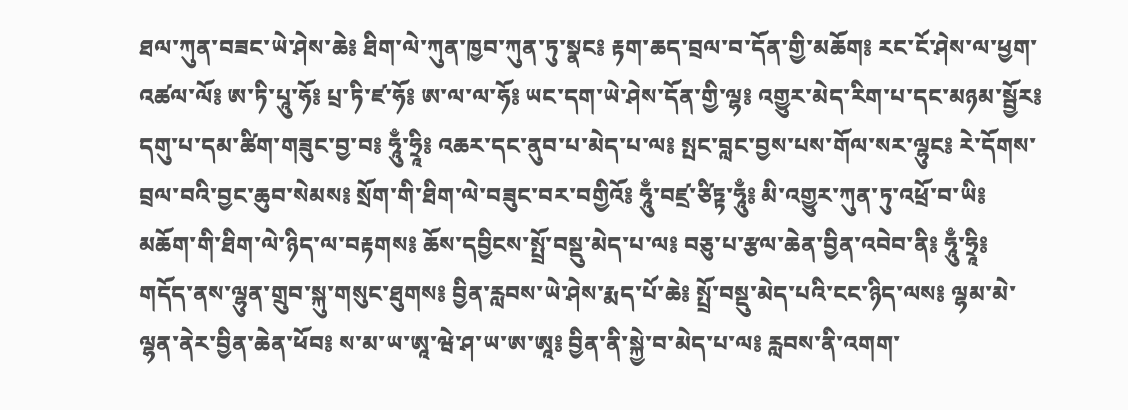ཐལ་ཀུན་བཟང་ཡེ་ཤེས་ཆེ༔ ཐིག་ལེ་ཀུན་ཁྱབ་ཀུན་ཏུ་སྣང༔ རྟག་ཆད་བྲལ་བ་དོན་གྱི་མཆོག༔ རང་ངོ་ཤེས་ལ་ཕྱག་འཚལ་ལོ༔ ཨ་ཏི་པཱུ་ཧོ༔ པྲ་ཏི་ཛ་ཧོ༔ ཨ་ལ་ལ་ཧོ༔ ཡང་དག་ཡེ་ཤེས་དོན་གྱི་ལྷ༔ འགྱུར་མེད་རིག་པ་དང་མཉམ་སྦྱོར༔ དགུ་པ་དམ་ཚིག་གཟུང་བྱ་བ༔ ཧཱུྃ་ཧྲཱི༔ འཆར་དང་ནུབ་པ་མེད་པ་ལ༔ སྤང་བླང་བྱས་པས་གོལ་སར་ལྷུང༔ རེ་དོགས་བྲལ་བའི་བྱང་ཆུབ་སེམས༔ སྲོག་གི་ཐིག་ལེ་བཟུང་བར་བགྱིའོ༔ ཧཱུྃ་བཛྲ་ཙིཏྟ་ཧཱུྃ༔ མི་འགྱུར་ཀུན་ཏུ་འཕྲོ་བ་ཡི༔ མཆོག་གི་ཐིག་ལེ་ཉིད་ལ་བརྟགས༔ ཆོས་དབྱིངས་སྤྲོ་བསྡུ་མེད་པ་ལ༔ བཅུ་པ་རྩལ་ཆེན་བྱིན་འབེབ་ནི༔ ཧཱུྃ་ཧྲཱི༔ གདོད་ནས་ལྷུན་གྲུབ་སྐུ་གསུང་ཐུགས༔ བྱིན་རླབས་ཡེ་ཤེས་རྨད་པོ་ཆེ༔ སྤྲོ་བསྡུ་མེད་པའི་ངང་ཉིད་ལས༔ ལྷམ་མེ་ལྷན་ནེར་བྱིན་ཆེན་ཕོབ༔ ས་མ་ཡ་ཨཱ་ཝེ་ཤ་ཡ་ཨ་ཨཱ༔ བྱིན་ནི་སྐྱེ་བ་མེད་པ་ལ༔ རླབས་ནི་འགག་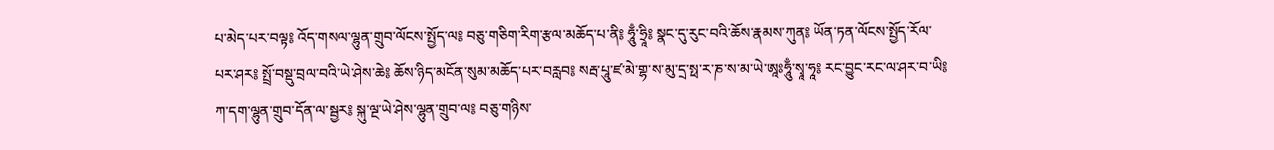པ་མེད་པར་བལྟ༔ འོད་གསལ་ལྷུན་གྲུབ་ལོངས་སྤྱོད་ལ༔ བཅུ་གཅིག་རིག་རྩལ་མཆོད་པ་ནི༔ ཧཱུྃ་ཧྲཱི༔ སྣང་དུ་རུང་བའི་ཆོས་རྣམས་ཀུན༔ ཡོན་ཏན་ལོངས་སྤྱོད་རོལ་པར་ཤར༔ སྤྲོ་བསྡུ་བྲལ་བའི་ཡེ་ཤེས་ཆེ༔ ཆོས་ཉིད་མངོན་སུམ་མཆོད་པར་བརླབ༔ སརྦ་པཱུ་ཛ་མེ་གྷ་ས་མུ་དྲ་སྥ་ར་ཎ་ས་མ་ཡེ་ཨཱཿཧཱུྃ་སྭཱ་ཧཱ༔ རང་བྱུང་རང་ལ་ཤར་བ་ཡི༔ ཀ་དག་ལྷུན་གྲུབ་དོན་ལ་སྦྱར༔ སྐུ་ལྔ་ཡེ་ཤེས་ལྷུན་གྲུབ་ལ༔ བཅུ་གཉིས་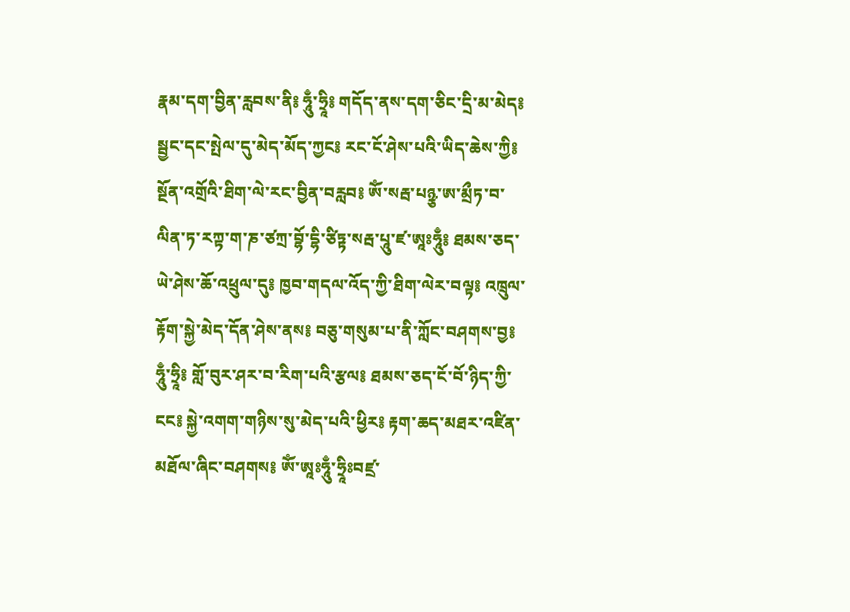རྣམ་དག་བྱིན་རླབས་ནི༔ ཧཱུྃ་ཧྲཱི༔ གདོད་ནས་དག་ཅིང་དྲི་མ་མེད༔ སྦྱང་དང་སྤེལ་དུ་མེད་མོད་ཀྱང༔ རང་ངོ་ཤེས་པའི་ཡིད་ཆེས་ཀྱི༔ སྔོན་འགྲོའི་ཐིག་ལེ་རང་བྱིན་བརླབ༔ ཨོཾ་སརྦ་པཉྩ་ཨ་མྲྀཏ་བ་ལིན་ཏ་རཀྟ་ག་ཎ་ཙཀྲ་བྷོ་དྷི་ཙིཏྟ་སརྦ་པཱུ་ཛ་ཨཱཿཧཱུྃ༔ ཐམས་ཅད་ཡེ་ཤེས་ཆོ་འཕྲུལ་དུ༔ ཁྱབ་གདལ་འོད་ཀྱི་ཐིག་ལེར་བལྟ༔ འཁྲུལ་རྟོག་སྐྱེ་མེད་དོན་ཤེས་ནས༔ བཅུ་གསུམ་པ་ནི་ཀློང་བཤགས་བྱ༔ ཧཱུྃ་ཧྲཱི༔ གློ་བུར་ཤར་བ་རིག་པའི་རྩལ༔ ཐམས་ཅད་ངོ་བོ་ཉིད་ཀྱི་ངང༔ སྐྱེ་འགག་གཉིས་སུ་མེད་པའི་ཕྱིར༔ རྟག་ཆད་མཐར་འཛིན་མཐོལ་ཞིང་བཤགས༔ ཨོཾ་ཨཱཿཧཱུྃ་ཧྲཱིཿབཛྲ་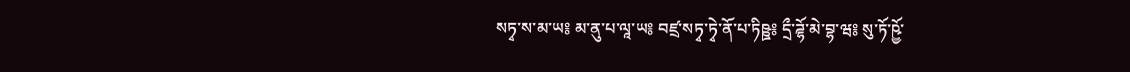སཏྭ་ས་མ་ཡ༔ མ་ནུ་པ་ལཱ་ཡ༔ བཛྲ་སཏྭ་ཏྭེ་ནོ་པ་ཏིཥྛ༔ དྲྀ་ཌྷོ་མེ་བྷ་ཝ༔ སུ་ཏོ་ཥྱོ་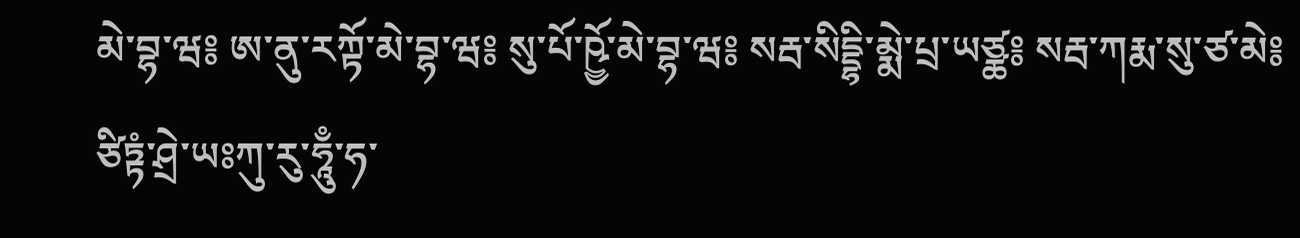མེ་བྷ་ཝ༔ ཨ་ནུ་རཀྟོ་མེ་བྷ་ཝ༔ སུ་པོ་ཥྱོ་མེ་བྷ་ཝ༔ སརྦ་སིདྡྷི་མྨེ་པྲ་ཡཙྪ༔ སརྦ་ཀརྨ་སུ་ཙ་མེ༔ ཙིཏྟཾ་ཤྲེ་ཡཿཀུ་རུ་ཧཱུྃ་ཧ་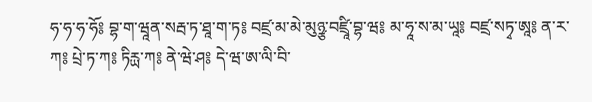ཧ་ཧ་ཧ་ཧོ༔ བྷ་ག་ཝཱན་སརྦ་ཏ་ཐཱ་ག་ཏ༔ བཛྲ་མ་མེ་མུཉྩ་བཛྲཱི་བྷ་ཝ༔ མ་ཧཱ་ས་མ་ཡཱ༔ བཛྲ་སཏྭ་ཨཱ༔ ན་ར་ཀ༔ པྲེ་ཏ་ཀ༔ ཏིརྻ་ཀ༔ ནེ་ཝེ་ཤ༔ དེ་ཝ་ཨ་ལི་བི་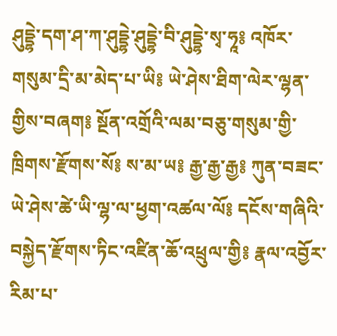ཤུདྡྷེ་དག་ཤ་ཀ་ཤུདྡྷེ་ཤུདྡྷེ་བི་ཤུདྡྷེ་སྭ་ཧཱ༔ འཁོར་གསུམ་དྲི་མ་མེད་པ་ཡི༔ ཡེ་ཤེས་ཐིག་ལེར་ལྷན་གྱིས་བཞག༔ སྔོན་འགྲོའི་ལམ་བཅུ་གསུམ་གྱི་ཁྲིགས་རྫོགས་སོ༔ ས་མ་ཡ༔ རྒྱ་རྒྱ་རྒྱ༔ ཀུན་བཟང་ཡེ་ཤེས་ཚེ་ཡི་ལྷ་ལ་ཕྱག་འཚལ་ལོ༔ དངོས་གཞིའི་བསྐྱེད་རྫོགས་ཏིང་འཛིན་ཆོ་འཕྲུལ་གྱི༔ རྣལ་འབྱོར་རིམ་པ་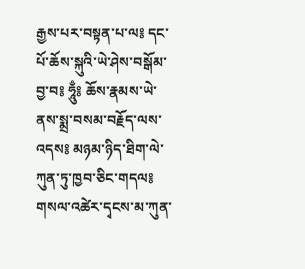རྒྱས་པར་བསྟན་པ་ལ༔ དང་པོ་ཆོས་སྐུའི་ཡེ་ཤེས་བསྒོམ་བྱ་བ༔ ཧཱུྃ༔ ཆོས་རྣམས་ཡེ་ནས་སྨྲ་བསམ་བརྗོད་ལས་འདས༔ མཉམ་ཉིད་ཐིག་ལེ་ཀུན་ཏུ་ཁྱབ་ཅིང་གདལ༔ གསལ་འཚེར་དྭངས་མ་ཀུན་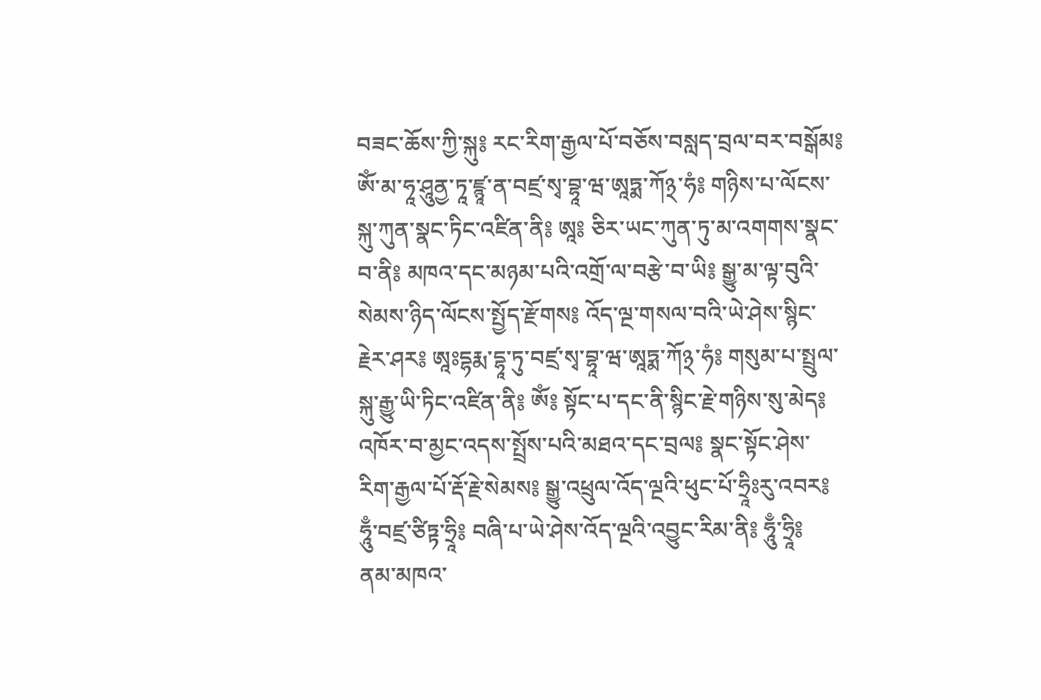བཟང་ཆོས་ཀྱི་སྐུ༔ རང་རིག་རྒྱལ་པོ་བཅོས་བསླད་བྲལ་བར་བསྒོམ༔ ཨོཾ་མ་ཧཱ་ཤཱུནྱ་ཏཱ་ཛྙཱ་ན་བཛྲ་སྭ་བྷཱ་ཝ་ཨཱཏྨ་ཀོ྅་ཧཾ༔ གཉིས་པ་ལོངས་སྐུ་ཀུན་སྣང་ཏིང་འཛིན་ནི༔ ཨཱ༔ ཅིར་ཡང་ཀུན་ཏུ་མ་འགགས་སྣང་བ་ནི༔ མཁའ་དང་མཉམ་པའི་འགྲོ་ལ་བརྩེ་བ་ཡི༔ སྒྱུ་མ་ལྟ་བུའི་སེམས་ཉིད་ལོངས་སྤྱོད་རྫོགས༔ འོད་ལྔ་གསལ་བའི་ཡེ་ཤེས་སྙིང་རྗེར་ཤར༔ ཨཱཿདྷརྨ་དྷཱ་ཏུ་བཛྲ་སྭ་བྷཱ་ཝ་ཨཱཏྨ་ཀོ྅་ཧཾ༔ གསུམ་པ་སྤྲུལ་སྐུ་རྒྱུ་ཡི་ཏིང་འཛིན་ནི༔ ཨོཾ༔ སྟོང་པ་དང་ནི་སྙིང་རྗེ་གཉིས་སུ་མེད༔ འཁོར་བ་མྱང་འདས་སྤྲོས་པའི་མཐའ་དང་བྲལ༔ སྣང་སྟོང་ཤེས་རིག་རྒྱལ་པོ་རྡོ་རྗེ་སེམས༔ སྒྱུ་འཕྲུལ་འོད་ལྔའི་ཕུང་པོ་ཧྲཱིཿརུ་འབར༔ ཧཱུྃ་བཛྲ་ཙིཏྟ་ཧྲཱི༔ བཞི་པ་ཡེ་ཤེས་འོད་ལྔའི་འབྱུང་རིམ་ནི༔ ཧཱུྃ་ཧྲཱི༔ ནམ་མཁའ་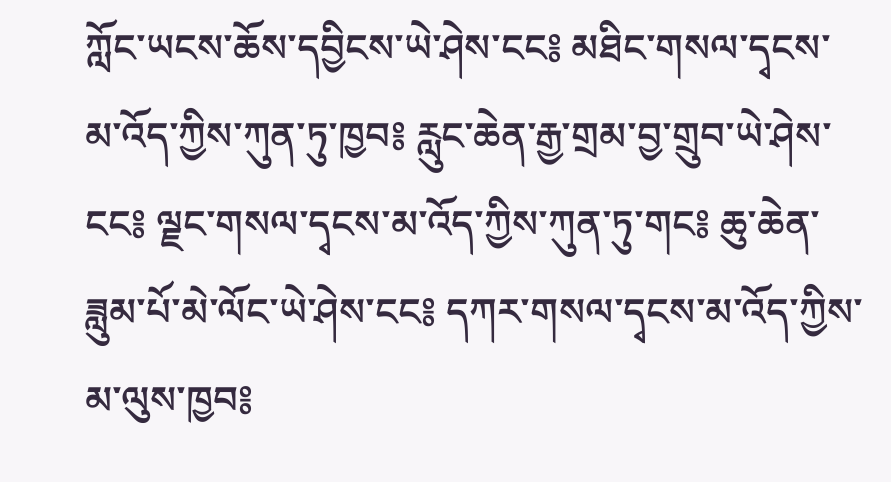ཀློང་ཡངས་ཆོས་དབྱིངས་ཡེ་ཤེས་ངང༔ མཐིང་གསལ་དྭངས་མ་འོད་ཀྱིས་ཀུན་ཏུ་ཁྱབ༔ རླུང་ཆེན་རྒྱ་གྲམ་བྱ་གྲུབ་ཡེ་ཤེས་ངང༔ ལྗང་གསལ་དྭངས་མ་འོད་ཀྱིས་ཀུན་ཏུ་གང༔ ཆུ་ཆེན་ཟླུམ་པོ་མེ་ལོང་ཡེ་ཤེས་ངང༔ དཀར་གསལ་དྭངས་མ་འོད་ཀྱིས་མ་ལུས་ཁྱབ༔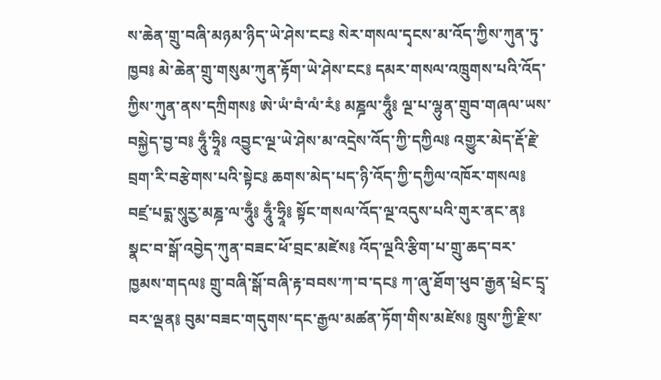ས་ཆེན་གྲུ་བཞི་མཉམ་ཉིད་ཡེ་ཤེས་ངང༔ སེར་གསལ་དྭངས་མ་འོད་ཀྱིས་ཀུན་ཏུ་ཁྱབ༔ མེ་ཆེན་གྲུ་གསུམ་ཀུན་རྟོག་ཡེ་ཤེས་ངང༔ དམར་གསལ་འཁྲུགས་པའི་འོད་ཀྱིས་ཀུན་ནས་དཀྲིགས༔ ཨེ་ཡཾ་བཾ་ལཾ་རཾ༔ མཎྜལ་ཧཱུྃ༔ ལྔ་པ་ལྷུན་གྲུབ་གཞལ་ཡས་བསྐྱེད་བྱ་བ༔ ཧཱུྃ་ཧྲཱི༔ འབྱུང་ལྔ་ཡེ་ཤེས་མ་འདྲེས་འོད་ཀྱི་དཀྱིལ༔ འགྱུར་མེད་རྡོ་རྗེ་བྲག་རི་བརྩེགས་པའི་སྟེང༔ ཆགས་མེད་པད་ཉི་འོད་ཀྱི་དཀྱིལ་འཁོར་གསལ༔ བཛྲ་པདྨ་སཱུརྱ་མཎྜ་ལ་ཧཱུྃ༔ ཧཱུྃ་ཧྲཱི༔ སྟོང་གསལ་འོད་ལྔ་འདུས་པའི་གུར་ནང་ན༔ སྣང་བ་སྒོ་འབྱེད་ཀུན་བཟང་ཕོ་བྲང་མཛེས༔ འོད་ལྔའི་རྩིག་པ་གྲུ་ཆད་བར་ཁྱམས་གདལ༔ གྲུ་བཞི་སྒོ་བཞི་རྟ་བབས་ཀ་བ་དང༔ ཀ་ཞུ་ཐོག་ཕུབ་རྒྱན་ཕྲེང་དྲྭ་བར་ལྡན༔ བུམ་བཟང་གདུགས་དང་རྒྱལ་མཚན་ཏོག་གིས་མཛེས༔ ཁྲུས་ཀྱི་རྫིས་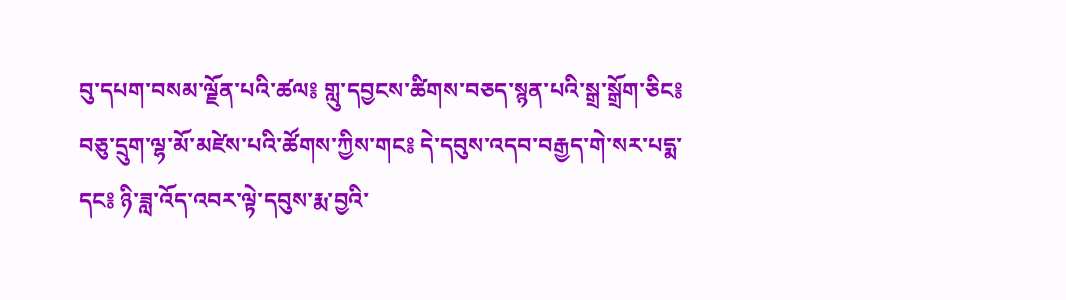བུ་དཔག་བསམ་ལྗོན་པའི་ཚལ༔ གླུ་དབྱངས་ཚིགས་བཅད་སྙན་པའི་སྒྲ་སྒྲོག་ཅིང༔ བཅུ་དྲུག་ལྷ་མོ་མཛེས་པའི་ཚོགས་ཀྱིས་གང༔ དེ་དབུས་འདབ་བརྒྱད་གེ་སར་པདྨ་དང༔ ཉི་ཟླ་འོད་འབར་ལྟེ་དབུས་རྨ་བྱའི་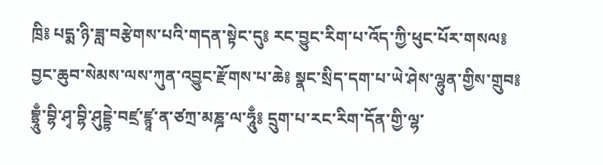ཁྲི༔ པདྨ་ཉི་ཟླ་བརྩེགས་པའི་གདན་སྟེང་དུ༔ རང་བྱུང་རིག་པ་འོད་ཀྱི་ཕུང་པོར་གསལ༔ བྱང་ཆུབ་སེམས་ལས་ཀུན་འབྱུང་རྫོགས་པ་ཆེ༔ སྣང་སྲིད་དག་པ་ཡེ་ཤེས་ལྷུན་གྱིས་གྲུབ༔ བྷྲཱུྃ་བྷི་ཤྭ་བྷི་ཤུདྡྷེ་བཛྲ་ཛྙཱ་ན་ཙཀྲ་མཎྜ་ལ་ཧཱུྃ༔ དྲུག་པ་རང་རིག་དོན་གྱི་ལྷ་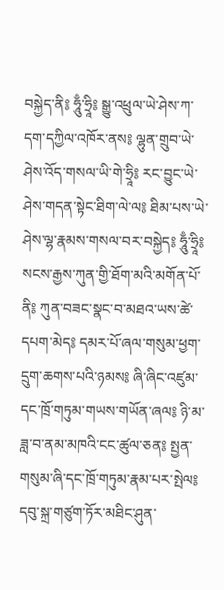བསྐྱེད་ནི༔ ཧཱུྃ་ཧྲཱི༔ སྒྱུ་འཕྲུལ་ཡེ་ཤེས་ཀ་དག་དཀྱིལ་འཁོར་ནས༔ ལྷུན་གྲུབ་ཡེ་ཤེས་འོད་གསལ་ཡི་གེ་ཧྲཱི༔ རང་བྱུང་ཡེ་ཤེས་གདན་སྟེང་ཐིག་ལེ་ལ༔ ཐིམ་པས་ཡེ་ཤེས་ལྷ་རྣམས་གསལ་བར་བསྐྱེད༔ ཧཱུྃ་ཧྲཱི༔ སངས་རྒྱས་ཀུན་གྱི་ཐོག་མའི་མགོན་པོ་ནི༔ ཀུན་བཟང་སྣང་བ་མཐའ་ཡས་ཚེ་དཔག་མེད༔ དམར་པོ་ཞལ་གསུམ་ཕྱག་དྲུག་ཆགས་པའི་ཉམས༔ ཞི་ཞིང་འཛུམ་དང་ཁྲོ་གཏུམ་གཡས་གཡོན་ཞལ༔ ཉི་མ་ཟླ་བ་ནམ་མཁའི་ངང་ཚུལ་ཅན༔ སྤྱན་གསུམ་ཞི་དང་ཁྲོ་གཏུམ་རྣམ་པར་སྤེལ༔ དབུ་སྐྲ་གཙུག་ཏོར་མཐིང་ཤུན་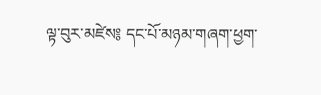ལྟ་བུར་མཛེས༔ དང་པོ་མཉམ་གཞག་ཕྱག་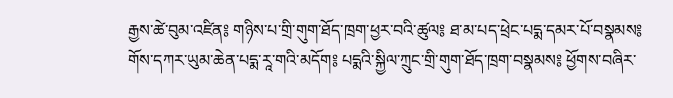རྒྱས་ཚེ་བུམ་འཛིན༔ གཉིས་པ་གྲི་གུག་ཐོད་ཁྲག་ཕྱར་བའི་ཚུལ༔ ཐ་མ་པད་ཕྲེང་པདྨ་དམར་པོ་བསྣམས༔ གོས་དཀར་ཡུམ་ཆེན་པདྨ་རཱ་གའི་མདོག༔ པདྨའི་སྐྱིལ་ཀྲུང་གྲི་གུག་ཐོད་ཁྲག་བསྣམས༔ ཕྱོགས་བཞིར་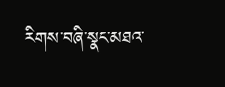རིགས་བཞི་སྣང་མཐའ་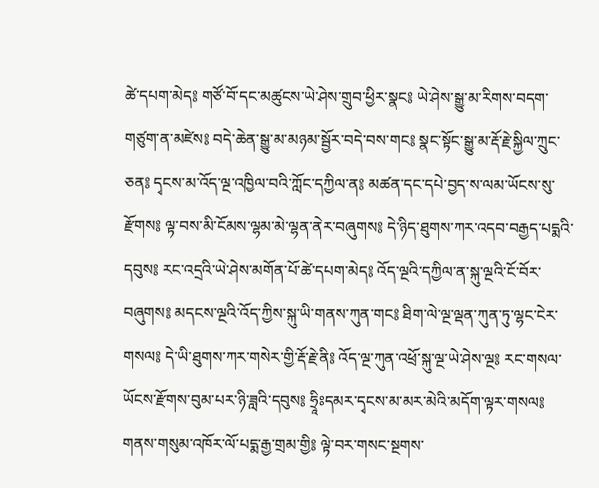ཚེ་དཔག་མེད༔ གཙོ་བོ་དང་མཚུངས་ཡེ་ཤེས་གྲུབ་ཕྱིར་སྣང༔ ཡེ་ཤེས་སྒྱུ་མ་རིགས་བདག་གཙུག་ན་མཛེས༔ བདེ་ཆེན་སྒྱུ་མ་མཉམ་སྦྱོར་བདེ་བས་གང༔ སྣང་སྟོང་སྒྱུ་མ་རྡོ་རྗེ་སྐྱིལ་ཀྲུང་ཅན༔ དྭངས་མ་འོད་ལྔ་འཁྱིལ་བའི་ཀློང་དཀྱིལ་ན༔ མཚན་དང་དཔེ་བྱད་ས་ལམ་ཡོངས་སུ་རྫོགས༔ ལྟ་བས་མི་ངོམས་ལྷམ་མེ་ལྷན་ནེར་བཞུགས༔ དེ་ཉིད་ཐུགས་ཀར་འདབ་བརྒྱད་པདྨའི་དབུས༔ རང་འདྲའི་ཡེ་ཤེས་མགོན་པོ་ཚེ་དཔག་མེད༔ འོད་ལྔའི་དཀྱིལ་ན་སྐུ་ལྔའི་ངོ་བོར་བཞུགས༔ མདངས་ལྔའི་འོད་ཀྱིས་སྐུ་ཡི་གནས་ཀུན་གང༔ ཐིག་ལེ་ལྔ་ལྡན་ཀུན་ཏུ་ལྷང་ངེར་གསལ༔ དེ་ཡི་ཐུགས་ཀར་གསེར་གྱི་རྡོ་རྗེ་ནི༔ འོད་ལྔ་ཀུན་འཕྲོ་སྐུ་ལྔ་ཡེ་ཤེས་ལྔ༔ རང་གསལ་ཡོངས་རྫོགས་བུམ་པར་ཉི་ཟླའི་དབུས༔ ཧྲཱིཿདམར་དྭངས་མ་མར་མེའི་མདོག་ལྟར་གསལ༔ གནས་གསུམ་འཁོར་ལོ་པདྨ་རྒྱ་གྲམ་གྱི༔ ལྟེ་བར་གསང་སྔགས་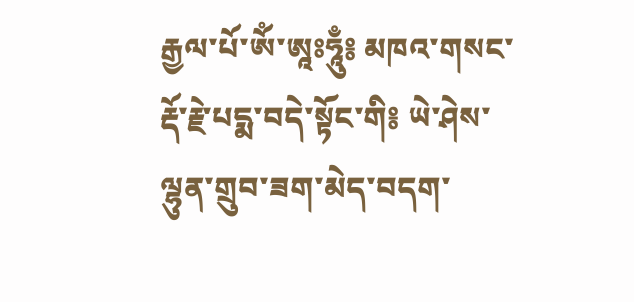རྒྱལ་པོ་ཨོཾ་ཨཱཿཧཱུྃ༔ མཁའ་གསང་རྡོ་རྗེ་པདྨ་བདེ་སྟོང་གི༔ ཡེ་ཤེས་ལྷུན་གྲུབ་ཟག་མེད་བདག་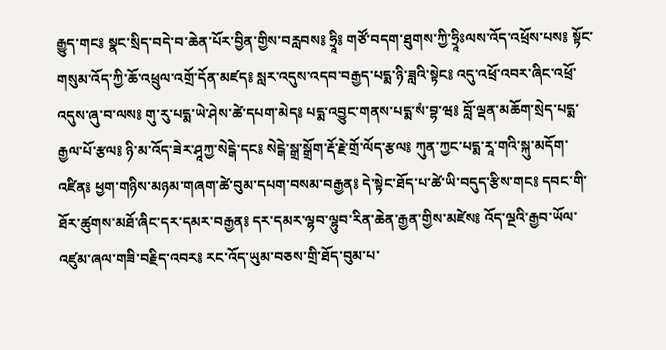རྒྱུད་གང༔ སྣང་སྲིད་བདེ་བ་ཆེན་པོར་བྱིན་གྱིས་བརླབས༔ ཧྲཱི༔ གཙོ་བདག་ཐུགས་ཀྱི་ཧྲཱིཿལས་འོད་འཕྲོས་པས༔ སྟོང་གསུམ་འོད་ཀྱི་ཆོ་འཕྲུལ་འགྲོ་དོན་མཛད༔ སླར་འདུས་འདབ་བརྒྱད་པདྨ་ཉི་ཟླའི་སྟེང༔ འདུ་འཕྲོ་འབར་ཞིང་འཕྲོ་འདུས་ཞུ་བ་ལས༔ གུ་རུ་པདྨ་ཡེ་ཤེས་ཚེ་དཔག་མེད༔ པདྨ་འབྱུང་གནས་པདྨ་སཾ་བྷ་ཝ༔ བློ་ལྡན་མཆོག་སྲེད་པདྨ་རྒྱལ་པོ་རྩལ༔ ཉི་མ་འོད་ཟེར་ཤཱཀྱ་སེངྒེ་དང༔ སེངྒེ་སྒྲ་སྒྲོག་རྡོ་རྗེ་གྲོ་ལོད་རྩལ༔ ཀུན་ཀྱང་པདྨ་རཱ་གའི་སྐུ་མདོག་འཛིན༔ ཕྱག་གཉིས་མཉམ་གཞག་ཚེ་བུམ་དཔག་བསམ་བརྒྱན༔ དེ་སྟེང་ཐོད་པ་ཚེ་ཡི་བདུད་རྩིས་གང༔ དབང་གི་ཐོར་ཚུགས་མཐོ་ཞིང་དར་དམར་བརྒྱན༔ དར་དམར་ལྷབ་ལྷུབ་རིན་ཆེན་རྒྱན་གྱིས་མཛེས༔ འོད་ལྔའི་རྒྱབ་ཡོལ་འཛུམ་ཞལ་གཟི་བརྗིད་འབར༔ རང་འོད་ཡུམ་བཅས་གྲི་ཐོད་བུམ་པ་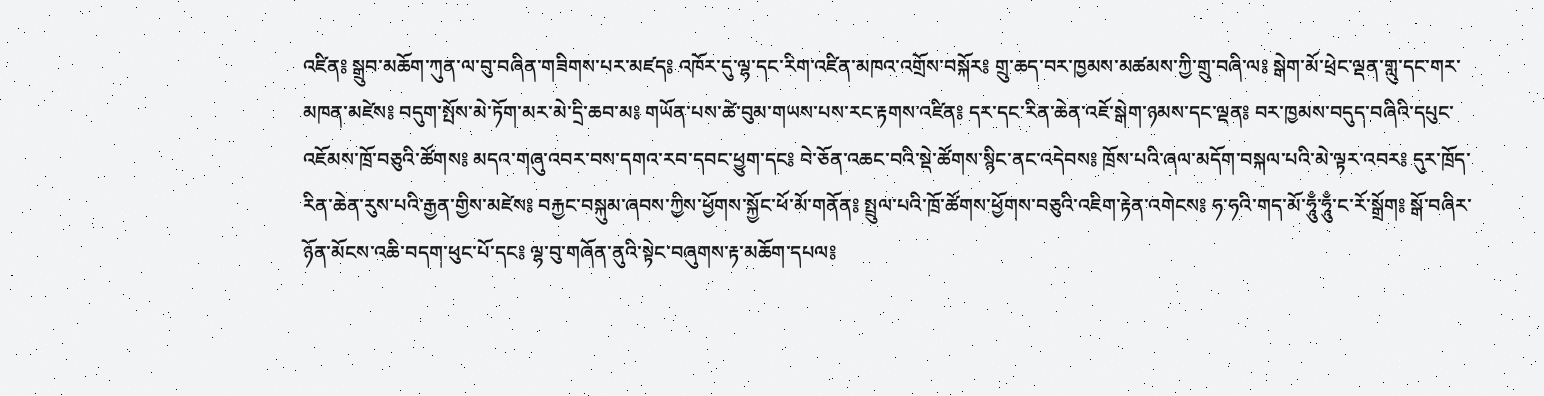འཛིན༔ སྒྲུབ་མཆོག་ཀུན་ལ་བུ་བཞིན་གཟིགས་པར་མཛད༔ འཁོར་དུ་ལྷ་དང་རིག་འཛིན་མཁའ་འགྲོས་བསྐོར༔ གྲུ་ཆད་བར་ཁྱམས་མཚམས་ཀྱི་གྲུ་བཞི་ལ༔ སྒེག་མོ་ཕྲེང་ལྡན་གླུ་དང་གར་མཁན་མཛེས༔ བདུག་སྤོས་མེ་ཏོག་མར་མེ་དྲི་ཆབ་མ༔ གཡོན་པས་ཚེ་བུམ་གཡས་པས་རང་རྟགས་འཛིན༔ དར་དང་རིན་ཆེན་འཇོ་སྒེག་ཉམས་དང་ལྡན༔ བར་ཁྱམས་བདུད་བཞིའི་དཔུང་འཇོམས་ཁྲོ་བཅུའི་ཚོགས༔ མདའ་གཞུ་འབར་བས་དགའ་རབ་དབང་ཕྱུག་དང༔ བེ་ཅོན་འཆང་བའི་སྡེ་ཚོགས་སྙིང་ནང་འདེབས༔ ཁྲོས་པའི་ཞལ་མདོག་བསྐལ་པའི་མེ་ལྟར་འབར༔ དུར་ཁྲོད་རིན་ཆེན་རུས་པའི་རྒྱན་གྱིས་མཛེས༔ བརྐྱང་བསྐུམ་ཞབས་ཀྱིས་ཕྱོགས་སྐྱོང་ཕོ་མོ་གནོན༔ སྤྲུལ་པའི་ཁྲོ་ཚོགས་ཕྱོགས་བཅུའི་འཇིག་རྟེན་འགེངས༔ ཧ་ཧའི་གད་མོ་ཧཱུྃ་ཧཱུྃ་ང་རོ་སྒྲོག༔ སྒོ་བཞིར་ཉོན་མོངས་འཆི་བདག་ཕུང་པོ་དང༔ ལྷ་བུ་གཞོན་ནུའི་སྟེང་བཞུགས་རྟ་མཆོག་དཔལ༔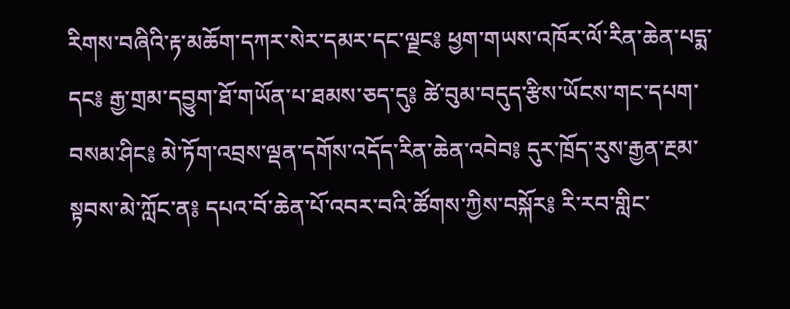རིགས་བཞིའི་རྟ་མཆོག་དཀར་སེར་དམར་དང་ལྗང༔ ཕྱག་གཡས་འཁོར་ལོ་རིན་ཆེན་པདྨ་དང༔ རྒྱ་གྲམ་དབྱུག་ཐོ་གཡོན་པ་ཐམས་ཅད་དུ༔ ཚེ་བུམ་བདུད་རྩིས་ཡོངས་གང་དཔག་བསམ་ཤིང༔ མེ་ཏོག་འབྲས་ལྡན་དགོས་འདོད་རིན་ཆེན་འབེབ༔ དུར་ཁྲོད་རུས་རྒྱན་རྔམ་སྟབས་མེ་ཀློང་ན༔ དཔའ་བོ་ཆེན་པོ་འབར་བའི་ཚོགས་ཀྱིས་བསྐོར༔ རི་རབ་གླིང་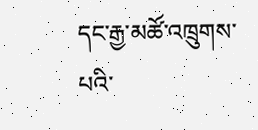དང་རྒྱ་མཚོ་འཁྲུགས་པའི་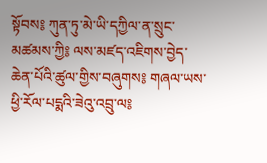སྟོབས༔ ཀུན་ཏུ་མེ་ཡི་དཀྱིལ་ན་སྲུང་མཚམས་ཀྱི༔ ལས་མཛད་འཇིགས་བྱེད་ཆེན་པོའི་ཚུལ་གྱིས་བཞུགས༔ གཞལ་ཡས་ཕྱི་རོལ་པདྨའི་ཟེའུ་འབྲུ་ལ༔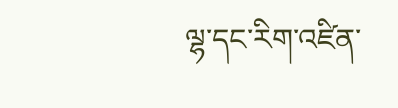ལྷ་དང་རིག་འཛིན་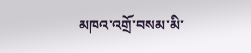མཁའ་འགྲོ་བསམ་མི་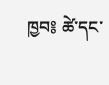ཁྱབ༔ ཚེ་དང་